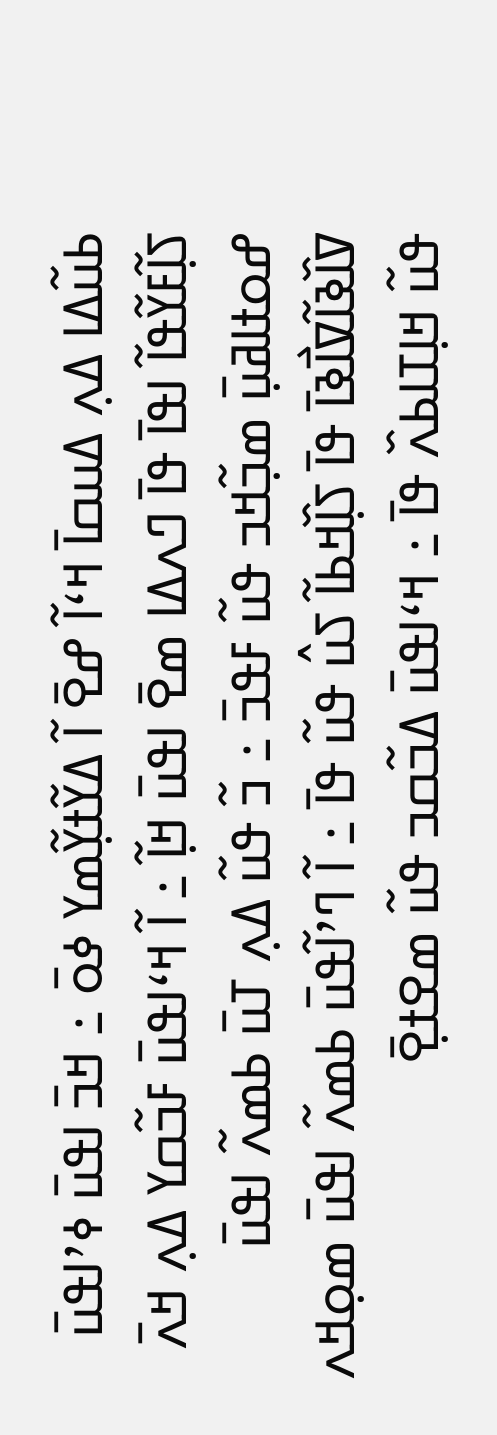ߕߎ߬ߡߊ ߡߍ߲ ߡߎߛߊ߫ ߞߵߊ߬ ߝߐ߫ ߊ߬ ߡߌ߬ߙߌ߲߬ߘߌ ߦߋ߫ ߸ ߞߏ߫ ߊߟߎ߫ ߦߴߊߟߎ߫ ߖߊ߲߬ߓߌ߬ߟߊ߬ ߊߟߊ߫ ߟߊ߫ ߣߍߡߊ ߘߐ߫ ߊߟߎ߫ ߞߊ߲߬ ߸ ߊ߬ ߞߵߊߟߎ߫ ߓߏ߬ߛߌ ߡߍ߲ ߞߍ߫ ߝߋߙߊߥߎ߲߫ ߘߏ߲߬ߞߏ ߟߎ߬ ߓߟߏ߫ ߸ ߏ߬ ߟߎ߬ ߡߍ߲ ߠߎ߫ ߕߘߍ߬ ߊߟߎ߫ ߜߊ߰ߢߊ߬ߜߊ߯ߢߊ߫ ߟߊ߫ ߖߊ߲߰ߞߕߊ߬ ߖߎ߮ ߟߎ߬ ߟߊ߫ ߸ ߊ߬ ߣߴߊ߬ߟߎ߫ ߕߘߍ߬ ߊߟߎ߫ ߘߋ߲ߞߍ ߟߎ߬ ߞߊ߲ߠߊߕߍ߰ ߟߊ߫ ߸ ߞߵߊߟߎ߫ ߡߏ߬ߛߏ ߟߎ߬ ߘߐߙߐ߲߫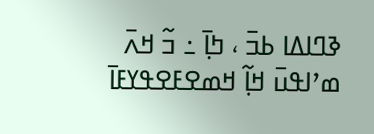ߢߣߊߡߊ ߕߏ߫ ، ߤߊ߲߫ ߸ ߏ߬ ߞߍ߫ ߘߴߊߟߎ߫ ߞߊ߲߬ ߞߘߐߓߐߟߌߓߊ߫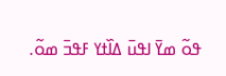ߟߋ߬ ߘߌ߫ ߊߟߎ߫ ߡߊ߰ߙߌ ߓߟߏ߫ ߘߋ߬.